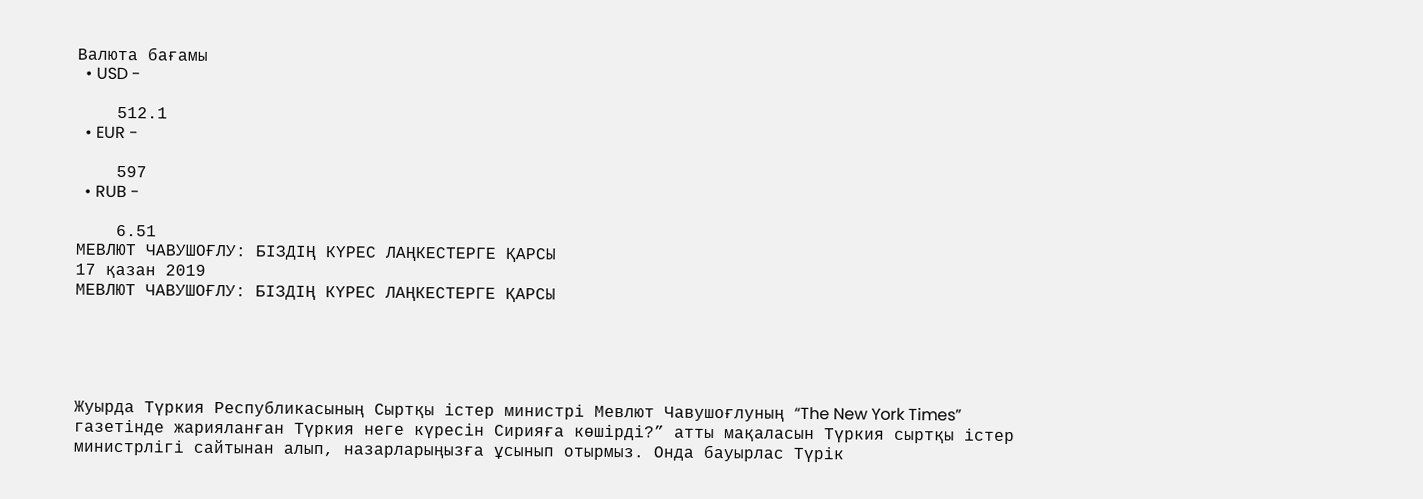Валюта бағамы
  • USD -

    512.1
  • EUR -

    597
  • RUB -

    6.51
МЕВЛЮТ ЧАВУШОҒЛУ: БІЗДІҢ КҮРЕС ЛАҢКЕСТЕРГЕ ҚАРСЫ
17 қазан 2019
МЕВЛЮТ ЧАВУШОҒЛУ: БІЗДІҢ КҮРЕС ЛАҢКЕСТЕРГЕ ҚАРСЫ





Жуырда Түркия Республикасының Сыртқы істер министрі Мевлют Чавушоғлуның “The New York Times” газетінде жарияланған Түркия неге күресін Сирияға көшірді?” атты мақаласын Түркия сыртқы істер министрлігі сайтынан алып, назарларыңызға ұсынып отырмыз. Онда бауырлас Түрік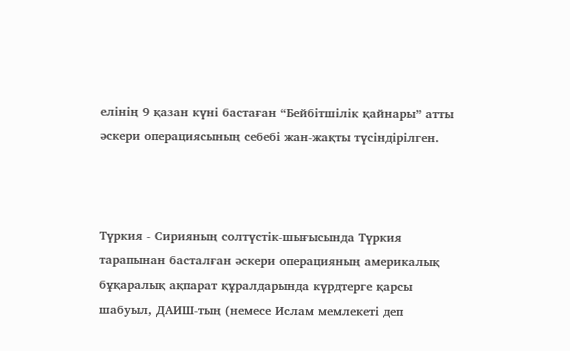елінің 9 қазан күні бастаған “Бейбітшілік қайнары” атты әскери операциясының себебі жан-жақты түсіндірілген.



Түркия - Сирияның солтүстік-шығысында Түркия тарапынан басталған әскери операцияның америкалық бұқаралық ақпарат құралдарында күрдтерге қарсы шабуыл, ДАИШ-тың (немесе Ислам мемлекеті деп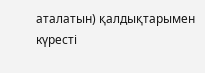аталатын) қалдықтарымен күресті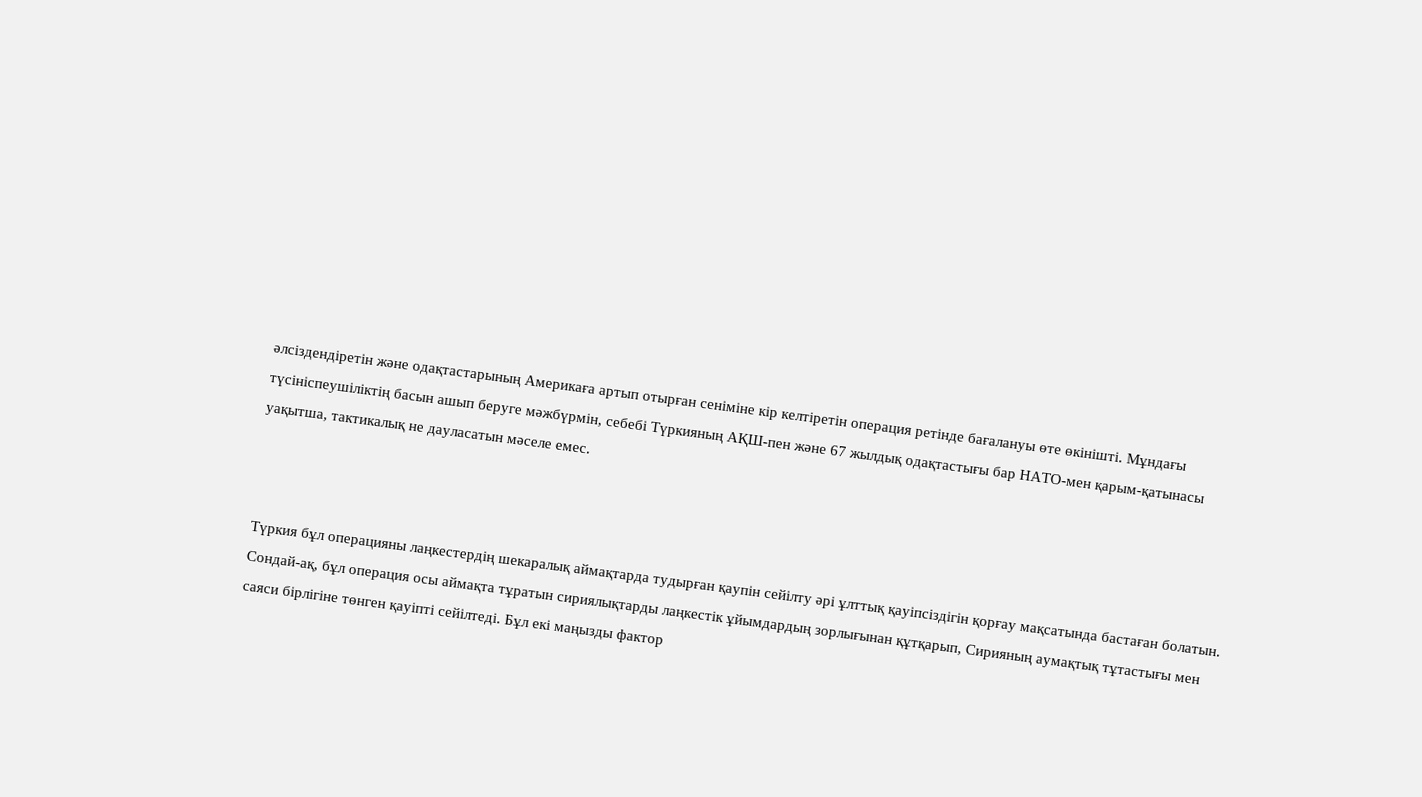әлсіздендіретін және одақтастарының Америкаға артып отырған сеніміне кір келтіретін операция ретінде бағалануы өте өкінішті. Мұндағы түсініспеушіліктің басын ашып беруге мәжбүрмін, себебі Түркияның АҚШ-пен және 67 жылдық одақтастығы бар НАТО-мен қарым-қатынасы уақытша, тактикалық не дауласатын мәселе емес.



Түркия бұл операцияны лаңкестердің шекаралық аймақтарда тудырған қаупін сейілту әрі ұлттық қауіпсіздігін қорғау мақсатында бастаған болатын. Сондай-ақ, бұл операция осы аймақта тұратын сириялықтарды лаңкестік ұйымдардың зорлығынан құтқарып, Сирияның аумақтық тұтастығы мен саяси бірлігіне төнген қауіпті сейілтеді. Бұл екі маңызды фактор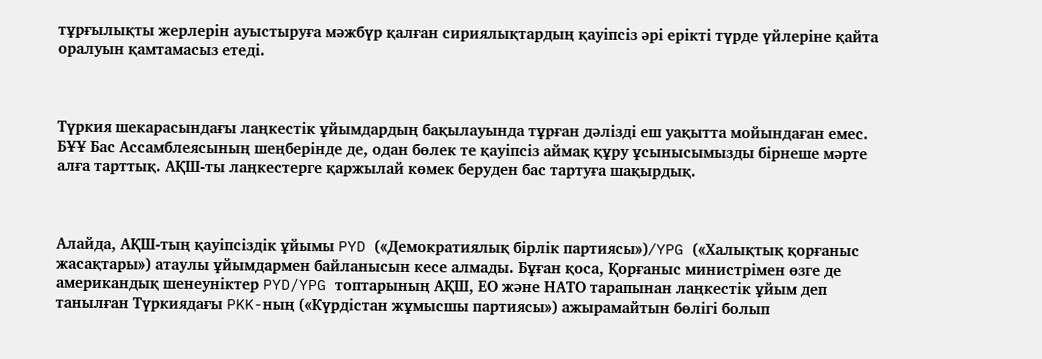тұрғылықты жерлерін ауыстыруға мәжбүр қалған сириялықтардың қауіпсіз әрі ерікті түрде үйлеріне қайта оралуын қамтамасыз етеді.



Түркия шекарасындағы лаңкестік ұйымдардың бақылауында тұрған дәлізді еш уақытта мойындаған емес. БҰҰ Бас Ассамблеясының шеңберінде де, одан бөлек те қауіпсіз аймақ құру ұсынысымызды бірнеше мәрте алға тарттық. АҚШ-ты лаңкестерге қаржылай көмек беруден бас тартуға шақырдық.



Алайда, АҚШ-тың қауіпсіздік ұйымы PYD («Демократиялық бірлік партиясы»)/YPG («Халықтық қорғаныс жасақтары») атаулы ұйымдармен байланысын кесе алмады. Бұған қоса, Қорғаныс министрімен өзге де американдық шенеуніктер PYD/YPG топтарының АҚШ, ЕО және НАТО тарапынан лаңкестік ұйым деп танылған Түркиядағы PKK-ның («Күрдістан жұмысшы партиясы») ажырамайтын бөлігі болып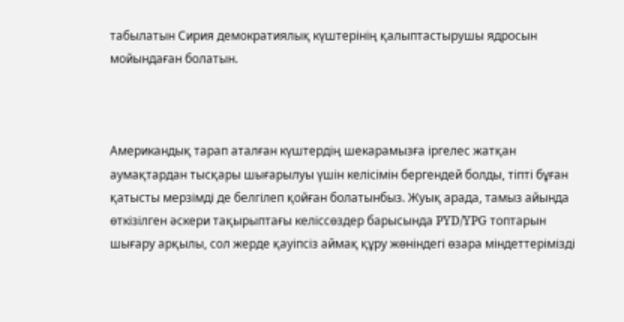табылатын Сирия демократиялық күштерінің қалыптастырушы ядросын мойындаған болатын.



Американдық тарап аталған күштердің шекарамызға іргелес жатқан аумақтардан тысқары шығарылуы үшін келісімін бергендей болды, тіпті бұған қатысты мерзімді де белгілеп қойған болатынбыз. Жуық арада, тамыз айында өткізілген әскери тақырыптағы келіссөздер барысында PYD/YPG топтарын  шығару арқылы, сол жерде қауіпсіз аймақ құру жөніндегі өзара міндеттерімізді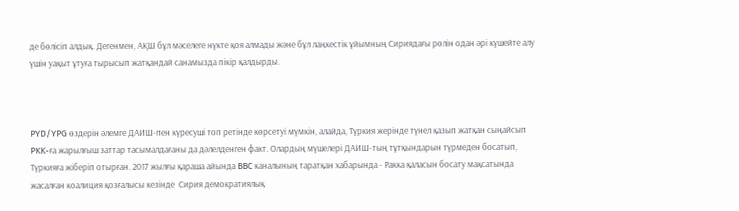де бөлісіп алдық. Дегенмен, АҚШ бұл мәселеге нүкте қоя алмады және бұл лаңкестік ұйымның Сириядағы рөлін одан әрі күшейте алу үшін уақыт ұтуға тырысып жатқандай санамызда пікір қалдырды.



PYD/YPG өздерін әлемге ДАИШ-пен күресуші топ ретінде көрсетуі мүмкін, алайда, Түркия жерінде түнел қазып жатқан сыңайсып PKK-ға жарылғыш заттар тасымалдағаны да дәлелденген факт. Олардың мүшелері ДАИШ-тың тұтқындарын түрмеден босатып, Түркияға жіберіп отырған. 2017 жылғы қараша айында BBC каналының таратқан хабарында - Ракка қаласын босату мақсатында жасалған коалиция қозғалысы кезінде  Сирия демократиялық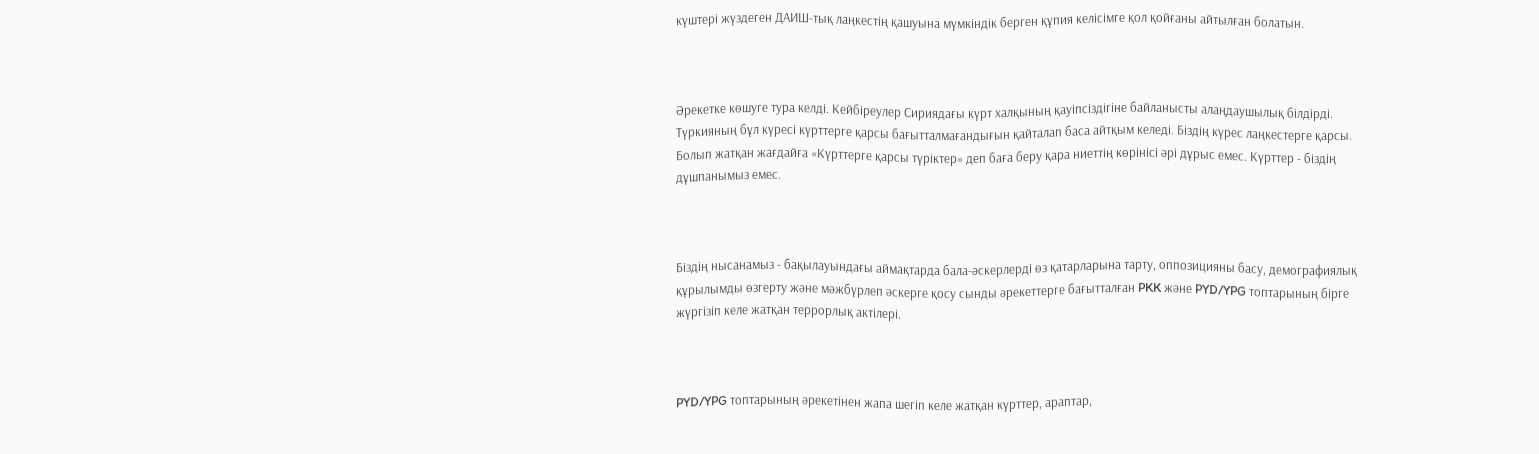күштері жүздеген ДАИШ-тық лаңкестің қашуына мүмкіндік берген құпия келісімге қол қойғаны айтылған болатын.



Әрекетке көшуге тура келді. Кейбіреулер Сириядағы күрт халқының қауіпсіздігіне байланысты алаңдаушылық білдірді. Түркияның бұл күресі күрттерге қарсы бағытталмағандығын қайталап баса айтқым келеді. Біздің күрес лаңкестерге қарсы. Болып жатқан жағдайға «Күрттерге қарсы түріктер» деп баға беру қара ниеттің көрінісі әрі дұрыс емес. Күрттер - біздің дұшпанымыз емес.



Біздің нысанамыз - бақылауындағы аймақтарда бала-әскерлерді өз қатарларына тарту, оппозицияны басу, демографиялық құрылымды өзгерту және мәжбүрлеп әскерге қосу сынды әрекеттерге бағытталған PKK және PYD/YPG топтарының бірге жүргізіп келе жатқан террорлық актілері.



PYD/YPG топтарының әрекетінен жапа шегіп келе жатқан күрттер, араптар,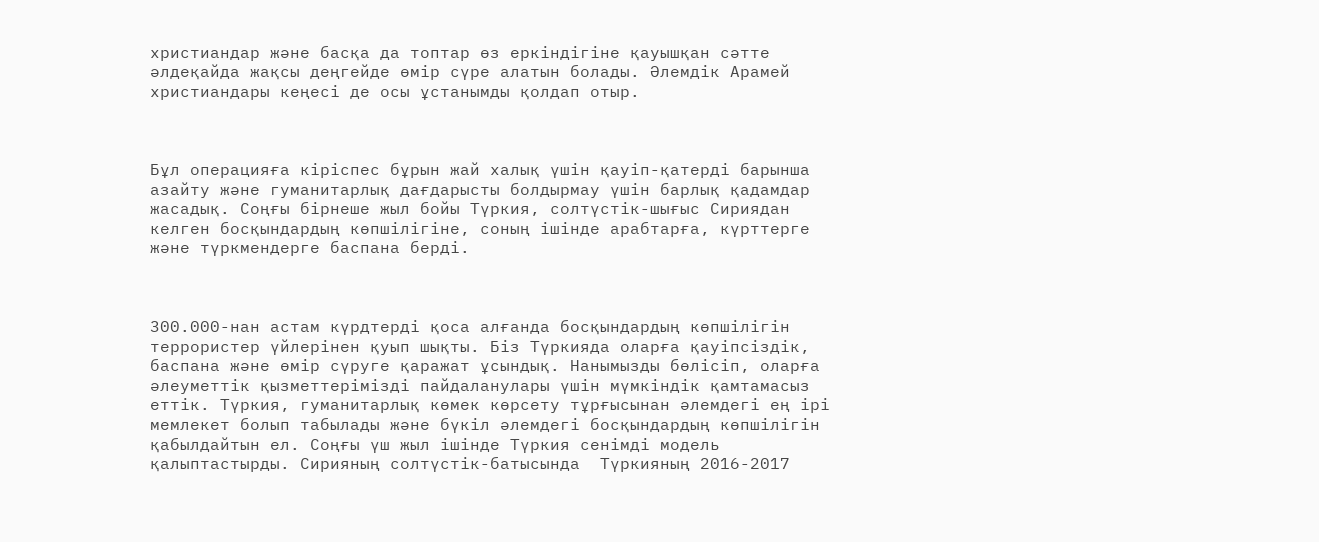христиандар және басқа да топтар өз еркіндігіне қауышқан сәтте әлдеқайда жақсы деңгейде өмір сүре алатын болады. Әлемдік Арамей христиандары кеңесі де осы ұстанымды қолдап отыр.



Бұл операцияға кіріспес бұрын жай халық үшін қауіп-қатерді барынша азайту және гуманитарлық дағдарысты болдырмау үшін барлық қадамдар жасадық. Соңғы бірнеше жыл бойы Түркия, солтүстік-шығыс Сириядан келген босқындардың көпшілігіне, соның ішінде арабтарға, күрттерге және түркмендерге баспана берді.



300.000-нан астам күрдтерді қоса алғанда босқындардың көпшілігін террористер үйлерінен қуып шықты. Біз Түркияда оларға қауіпсіздік, баспана және өмір сүруге қаражат ұсындық. Нанымызды бөлісіп, оларға әлеуметтік қызметтерімізді пайдаланулары үшін мүмкіндік қамтамасыз еттік. Түркия, гуманитарлық көмек көрсету тұрғысынан әлемдегі ең ірі мемлекет болып табылады және бүкіл әлемдегі босқындардың көпшілігін қабылдайтын ел. Соңғы үш жыл ішінде Түркия сенімді модель қалыптастырды. Сирияның солтүстік-батысында  Түркияның 2016-2017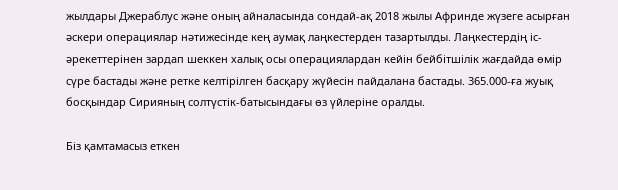жылдары Джераблус және оның айналасында сондай-ақ 2018 жылы Афринде жүзеге асырған әскери операциялар нәтижесінде кең аумақ лаңкестерден тазартылды. Лаңкестердің іс-әрекеттерінен зардап шеккен халық осы операциялардан кейін бейбітшілік жағдайда өмір сүре бастады және ретке келтірілген басқару жүйесін пайдалана бастады. 365.000-ға жуық босқындар Сирияның солтүстік-батысындағы өз үйлеріне оралды.

Біз қамтамасыз еткен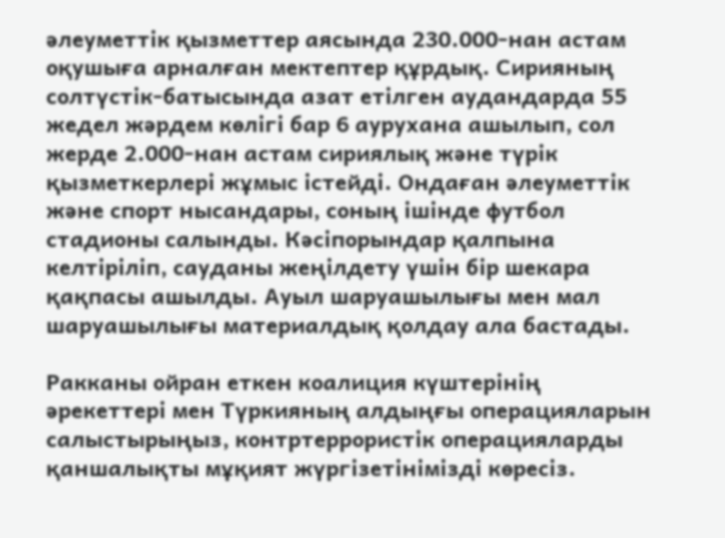әлеуметтік қызметтер аясында 230.000-нан астам оқушыға арналған мектептер құрдық. Сирияның солтүстік-батысында азат етілген аудандарда 55 жедел жәрдем көлігі бар 6 аурухана ашылып, сол жерде 2.000-нан астам сириялық және түрік қызметкерлері жұмыс істейді. Ондаған әлеуметтік және спорт нысандары, соның ішінде футбол стадионы салынды. Кәсіпорындар қалпына келтіріліп, сауданы жеңілдету үшін бір шекара қақпасы ашылды. Ауыл шаруашылығы мен мал шаруашылығы материалдық қолдау ала бастады.

Ракканы ойран еткен коалиция күштерінің әрекеттері мен Түркияның алдыңғы операцияларын салыстырыңыз, контртеррористік операцияларды қаншалықты мұқият жүргізетінімізді көресіз.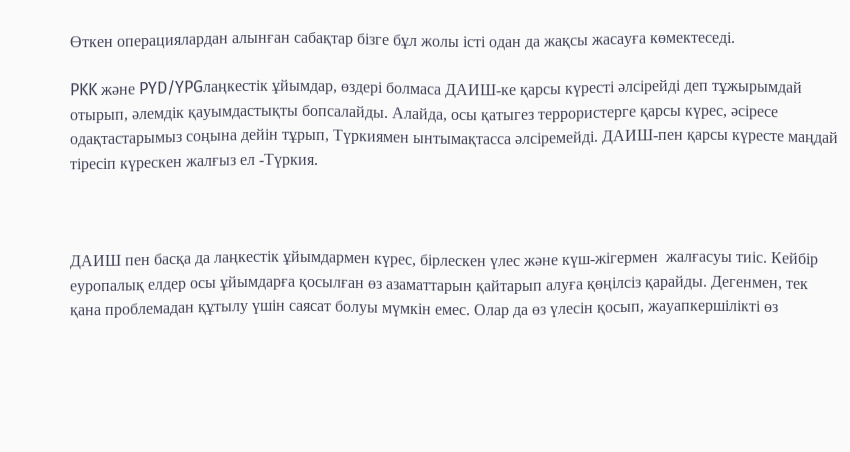Өткен операциялардан алынған сабақтар бізге бұл жолы істі одан да жақсы жасауға көмектеседі.

PKK және PYD/YPGлаңкестік ұйымдар, өздері болмаса ДАИШ-ке қарсы күресті әлсірейді деп тұжырымдай отырып, әлемдік қауымдастықты бопсалайды. Алайда, осы қатыгез террористерге қарсы күрес, әсіресе одақтастарымыз соңына дейін тұрып, Түркиямен ынтымақтасса әлсіремейді. ДАИШ-пен қарсы күресте маңдай тіресіп күрескен жалғыз ел -Түркия.



ДАИШ пен басқа да лаңкестік ұйымдармен күрес, бірлескен үлес және күш-жігермен  жалғасуы тиіс. Кейбір еуропалық елдер осы ұйымдарға қосылған өз азаматтарын қайтарып алуға қөңілсіз қарайды. Дегенмен, тек қана проблемадан құтылу үшін саясат болуы мүмкін емес. Олар да өз үлесін қосып, жауапкершілікті өз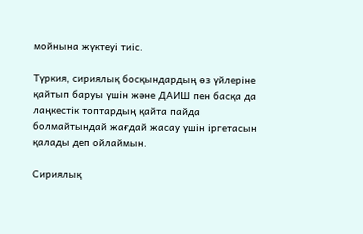мойнына жүктеуі тиіс.

Түркия, сириялық босқындардың өз үйлеріне қайтып баруы үшін және ДАИШ пен басқа да лаңкестік топтардың қайта пайда болмайтындай жағдай жасау үшін іргетасын қалады деп ойлаймын.

Сириялық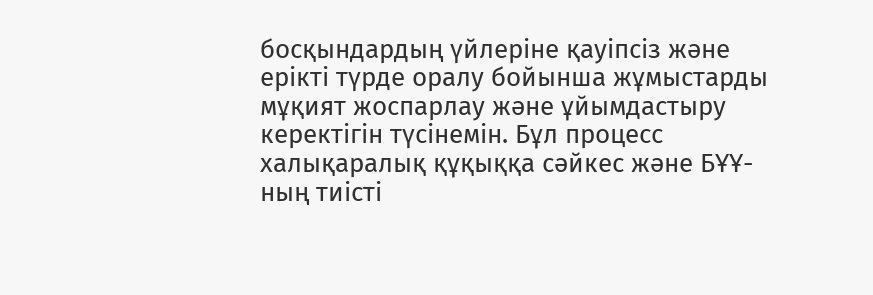босқындардың үйлеріне қауіпсіз және ерікті түрде оралу бойынша жұмыстарды мұқият жоспарлау және ұйымдастыру керектігін түсінемін. Бұл процесс халықаралық құқыққа сәйкес және БҰҰ-ның тиісті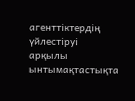агенттіктердің үйлестіруі арқылы ынтымақтастықта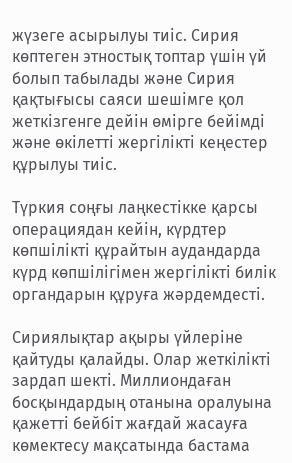жүзеге асырылуы тиіс. Сирия көптеген этностық топтар үшін үй болып табылады және Сирия қақтығысы саяси шешімге қол жеткізгенге дейін өмірге бейімді және өкілетті жергілікті кеңестер құрылуы тиіс.

Түркия соңғы лаңкестікке қарсы операциядан кейін, күрдтер көпшілікті құрайтын аудандарда күрд көпшілігімен жергілікті билік органдарын құруға жәрдемдесті.

Сириялықтар ақыры үйлеріне қайтуды қалайды. Олар жеткілікті зардап шекті. Миллиондаған босқындардың отанына оралуына қажетті бейбіт жағдай жасауға көмектесу мақсатында бастама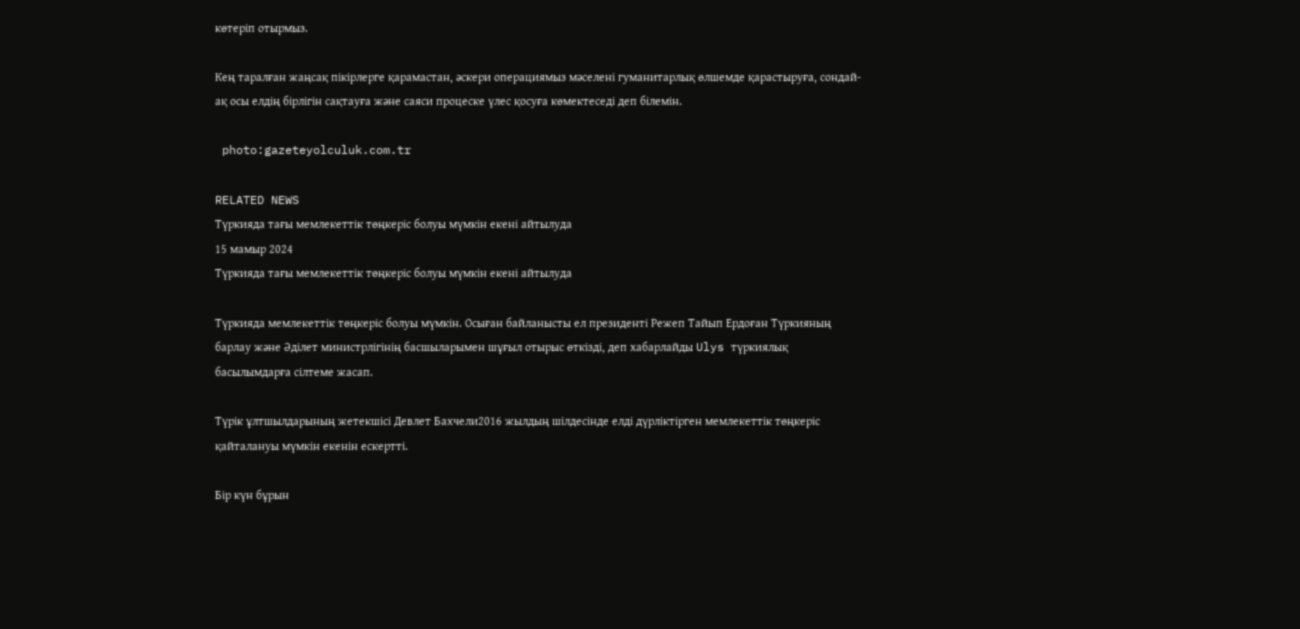көтеріп отырмыз.

Кең таралған жаңсақ пікірлерге қарамастан, әскери операциямыз мәселені гуманитарлық өлшемде қарастыруға, сондай-ақ осы елдің бірлігін сақтауға және саяси процеске үлес қосуға көмектеседі деп білемін.

 photo:gazeteyolculuk.com.tr

RELATED NEWS
Түркияда тағы мемлекеттік төңкеріс болуы мүмкін екені айтылуда
15 мамыр 2024
Түркияда тағы мемлекеттік төңкеріс болуы мүмкін екені айтылуда

Түркияда мемлекеттік төңкеріс болуы мүмкін. Осыған байланысты ел президенті Режеп Тайып Ердоған Түркияның барлау және Әділет министрлігінің басшыларымен шұғыл отырыс өткізді, деп хабарлайды Ulys түркиялық басылымдарға сілтеме жасап.

Түрік ұлтшылдарының жетекшісі Девлет Бахчели2016 жылдың шілдесінде елді дүрліктірген мемлекеттік төңкеріс қайталануы мүмкін екенін ескертті.

Бір күн бұрын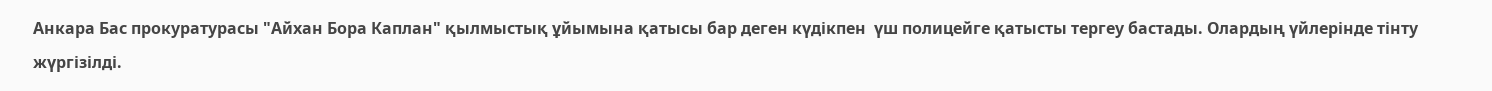Анкара Бас прокуратурасы "Айхан Бора Каплан" қылмыстық ұйымына қатысы бар деген күдікпен  үш полицейге қатысты тергеу бастады. Олардың үйлерінде тінту жүргізілді.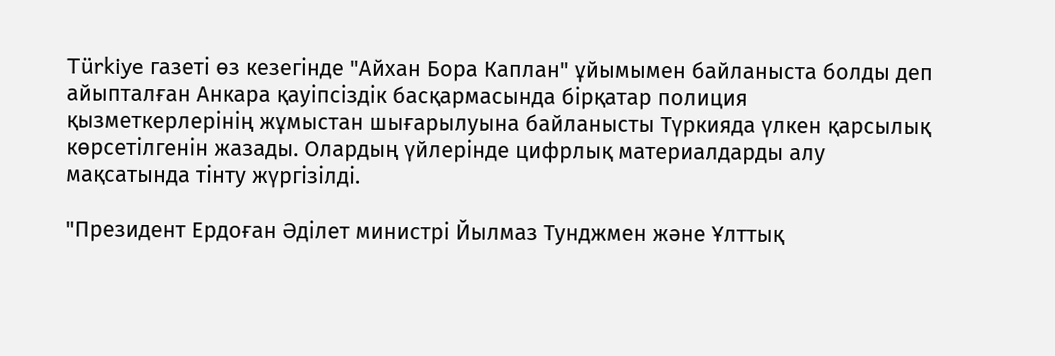Türkiye газеті өз кезегінде "Айхан Бора Каплан" ұйымымен байланыста болды деп айыпталған Анкара қауіпсіздік басқармасында бірқатар полиция қызметкерлерінің жұмыстан шығарылуына байланысты Түркияда үлкен қарсылық көрсетілгенін жазады. Олардың үйлерінде цифрлық материалдарды алу мақсатында тінту жүргізілді.

"Президент Ердоған Әділет министрі Йылмаз Тунджмен және Ұлттық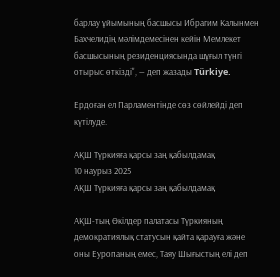барлау ұйымының басшысы Ибрагим Калынмен Бахчелидің мәлімдемесінен кейін Мемлекет басшысының резиденциясында шұғыл түнгі отырыс өткізді", — деп жазады Türkiye.

Ердоған ел Парламентінде сөз сөйлейді деп күтілуде.

АҚШ Түркияға қарсы заң қабылдамақ
10 наурыз 2025
АҚШ Түркияға қарсы заң қабылдамақ

АҚШ-тың Өкілдер палатасы Түркияның демократиялық статусын қайта қарауға және оны Еуропаның емес, Таяу Шығыстың елі деп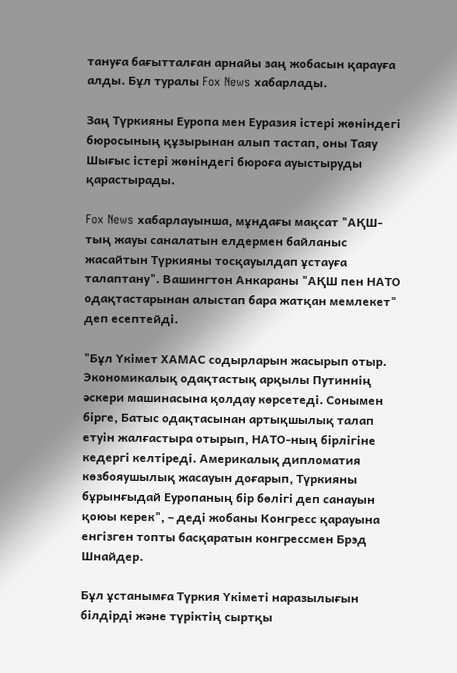тануға бағытталған арнайы заң жобасын қарауға алды. Бұл туралы Fox News хабарлады.

Заң Түркияны Еуропа мен Еуразия істері жөніндегі бюросының құзырынан алып тастап, оны Таяу Шығыс істері жөніндегі бюроға ауыстыруды қарастырады.

Fox News хабарлауынша, мұндағы мақсат "АҚШ-тың жауы саналатын елдермен байланыс жасайтын Түркияны тосқауылдап ұстауға талаптану". Вашингтон Анкараны "АҚШ пен НАТО одақтастарынан алыстап бара жатқан мемлекет" деп есептейді.

"Бұл Үкімет ХАМАС содырларын жасырып отыр. Экономикалық одақтастық арқылы Путиннің әскери машинасына қолдау көрсетеді. Сонымен бірге, Батыс одақтасынан артықшылық талап етуін жалғастыра отырып, НАТО-ның бірлігіне кедергі келтіреді. Америкалық дипломатия көзбояушылық жасауын доғарып, Түркияны бұрынғыдай Еуропаның бір бөлігі деп санауын қоюы керек", – деді жобаны Конгресс қарауына енгізген топты басқаратын конгрессмен Брэд Шнайдер.

Бұл ұстанымға Түркия Үкіметі наразылығын білдірді және түріктің сыртқы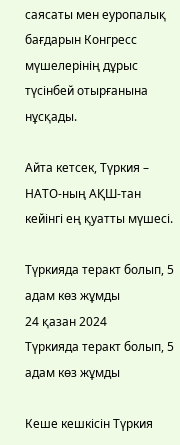саясаты мен еуропалық бағдарын Конгресс мүшелерінің дұрыс түсінбей отырғанына нұсқады.

Айта кетсек, Түркия – НАТО-ның АҚШ-тан кейінгі ең қуатты мүшесі.

Түркияда теракт болып, 5 адам көз жұмды
24 қазан 2024
Түркияда теракт болып, 5 адам көз жұмды

Кеше кешкісін Түркия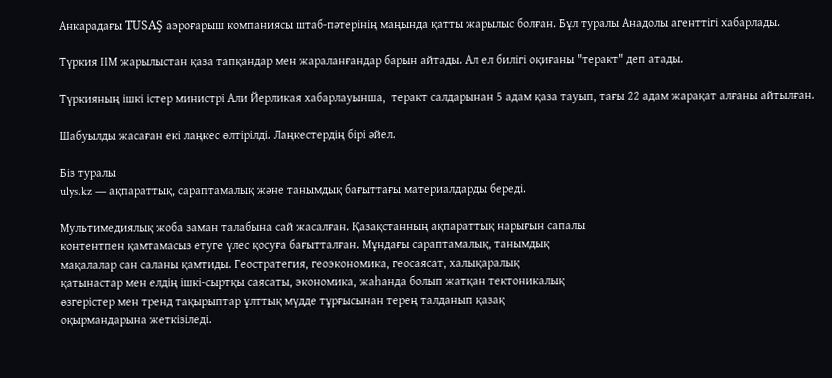Анкарадағы TUSAŞ аэроғарыш компаниясы штаб-пәтерінің маңында қатты жарылыс болған. Бұл туралы Анадолы агенттігі хабарлады.

Түркия ІІМ жарылыстан қаза тапқандар мен жараланғандар барын айтады. Ал ел билігі оқиғаны "теракт" деп атады.

Түркияның ішкі істер министрі Али Йерликая хабарлауынша,  теракт салдарынан 5 адам қаза тауып, тағы 22 адам жарақат алғаны айтылған.

Шабуылды жасаған екі лаңкес өлтірілді. Лаңкестердің бірі әйел.

Біз туралы
ulys.kz — ақпараттық, сараптамалық және танымдық бағыттағы материалдарды береді.

Мультимедиялық жоба заман талабына сай жасалған. Қазақстанның ақпараттық нарығын сапалы
контентпен қамтамасыз етуге үлес қосуға бағытталған. Мұндағы сараптамалық, танымдық
мақалалар сан саланы қамтиды. Геостратегия, геоэкономика, геосаясат, халықаралық
қатынастар мен елдің ішкі-сыртқы саясаты, экономика, жаһанда болып жатқан тектоникалық
өзгерістер мен тренд тақырыптар ұлттық мүдде тұрғысынан терең талданып қазақ
оқырмандарына жеткізіледі.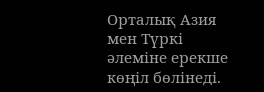Орталық Азия мен Түркі әлеміне ерекше көңіл бөлінеді.